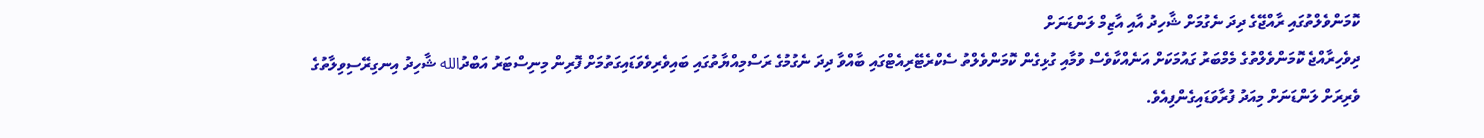ކޮމަންވެލްތުގައި ރާއްޖޭގެ ދިދަ ނެގުމަށް ޝާހިދު އާއި އާޒިމް ލަންޑަނަށް
ދިވެހިރާއްޖެ ކޮމަންވެލްތުގެ މެމްބަރު ގައުމަކަށް އަނެއްކާވެސް ވުމާއި ގުޅިގެން ކޮމަންވެލްތު ސެކްރެޓޭރިއެޓްގައި ބާއްވާ ދިދަ ނެގުމުގެ ރަސްމިއްޔާތުގައި ބައިވެރިވެވަޑައިގަތުމަށް ފޮރިން މިނިސްޓަރު އަބްދުالله ޝާހިދު އިނގިރޭސިވިލާތުގެ ވެރިރަށް ލަންޑަނަށް މިއަދު ފުރާވަޑައިގެންފިއެވެ.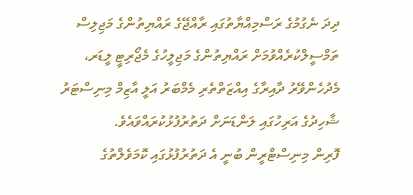ދިދަ ނެގުމުގެ ރަސްމިއްޔާތުގައި ރާއްޖޭގެ ރައްޔިތުންގެ މަޖިލިސް ތަމްސީލްކުރެއްވުމަށް ރައްޔިތުންގެ މަޖިލީހުގެ މެޖޯރިޓީ ލީޑަރ، މެދުހެންވޭރު ދާއިރާގެ އިއްޒަތްތެރި މެމްބަރު އަލީ އާޒިމް މިނިސްޓަރު ޝާހިދުގެ އަރިހުގައި ލަންޑަނަށް ދަތުރުފުޅުކުރައްވައެވެ.
ފޮރިން މިނިސްޓްރީން ބުނީ އެ ދަތުރުފުޅުގައި ކޮމަވެލްތުގެ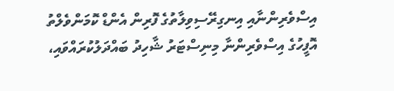އިސްވެރިންނާއި އިނގިރޭސިވިލާތުގެ ފޮރިން އެންޑް ކޮމަންވެލްތު އޮފީހުގެ އިސްވެރިންނާ މިނިސްޓަރު ޝާހިދު ބައްދަލުކުރައްވައި،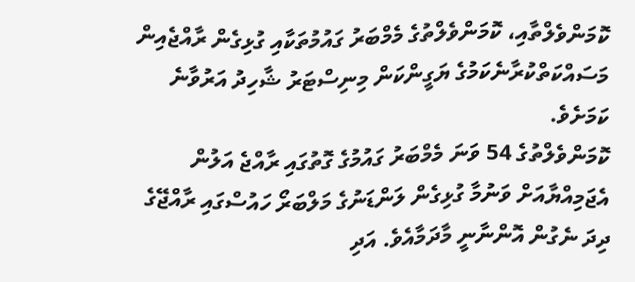ކޮމަންވެލްތާއި، ކޮމަންވެލްތުގެ މެމްބަރު ގައުމުތަކާއި ގުޅިގެން ރާއްޖެއިން މަސައްކަތްކުރާނެކަމުގެ ޔަގީންކަން މިނިސްޓަރު ޝާހިދު އަރުވާނެ ކަމަށެވެ.
ކޮމަންވެލްތުގެ 54 ވަނަ މެމްބަރު ގައުމުގެ ގޮތުގައި ރާއްޖެ އަލުން އެޖަމިއްޔާއަށް ވަނުމާ ގުޅިގެން ލަންޑަނުގެ މަލްބަރޯ ހައުސްގައި ރާއްޖޭގެ ދިދަ ނެގުން އޮންނާނީ މާދަމާއެވެ. އަދި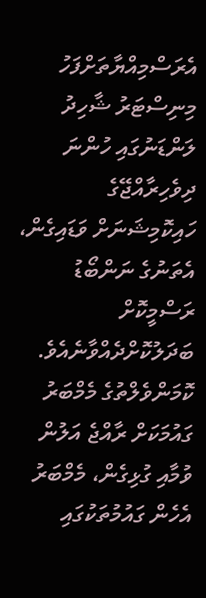އެރަސްމިއްޔާތަށްފަހު މިނިސްޓަރު ޝާހިދު ލަންޑަނުގައި ހުންނަ ދިވެހިރާއްޖޭގެ ހައިކޮމިޝަނަށް ވަޑައިގެން، އެތަނުގެ ނަންބޯޑު ރަސްމީކޮށް ބަދަލުކޮށްދެއްވާނެއެވެ. ކޮމަންވެލްތުގެ މެމްބަރު ގައުމަކަށް ރާއްޖެ އަލުން ވުމާއި ގުޅިގެން، މެމްބަރު އެހެން ގައުމުތަކުގައި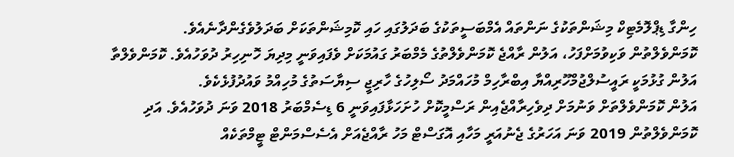ހިންގާ ޑިޕްލޮމެޓިކް މިޝަންތަކުގެ ނަންތައް އެމްބަސީތަކުގެ ބަދަލުގައި ހައި ކޮމިޝަންތަކަށް ބަދަލުވެގެންދާނެއެވެ.
ކޮމަންވެލްތުން ވަކިވުމަށްފަހު، އަލުން ރާއްޖެ ކޮމަންވެލްތުގެ މެމްބަރު ގައުމަކަށް ވެފައިވަނީ މިދިޔަ ހޮނިހިރު ދުވަހުއެވެ. ކޮމަންވެލްތާ އަލުން ގުޅުމަކީ ރައީސުލްޖުމްހޫރިއްޔާ އިބްރާހިމް މުހައްމަދު ސޯލިހުގެ ހާރިޖީ ސިޔާސަތުގެ މުހިއްމު ވައުދުފުޅެކެވެ.
އަލުން ކޮމަންވެލްތަށް ވަނުމަށް ދިވެހިރާއްޖެއިން ރަސްމީކޮށް ހުށަހަޅާފައިވަނީ 6 ޑިސެމްބަރު 2018 ވަނަ ދުވަހުއެވެ. އަދި ކޮމަންވެލްތުން 2019 ވަނަ އަހަރުގެ ޖެނުއަރީ މަހާއި އޮގަސްޓް މަހު ރާއްޖެއަށް އެސެސްމަންޓް ޓީމްތަކެއް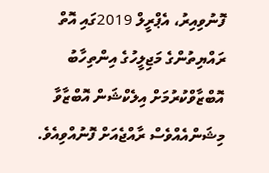ފޮނުވިއިރު، އެޕްރީލް 2019ގައި އޮތް ރައްޔިތުންގެ މަޖިލީހުގެ އިންތިހާބު އޮބްޒާވްކުރުމަށް އިލެކްޝަން އޮބްޒާވާ މިޝަންއެއްވެސް ރާއްޖެއަށް ފޮނުއްވިއެވެ.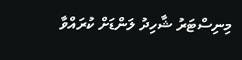މިނިސްޓަރު ޝާހިދު ލަންޑަށް ކުރައްވާ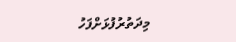މިދަތުރުފުޅަށްފަހު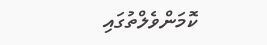ކޮމަންވެލްތުގައި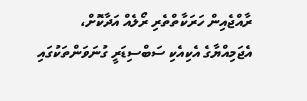ރާއްޖެއިން ހަރަކާތްތެރި ރޯލެއް އަދާކޮށް، އެޖަމިއްޔާގެ އެކިއެކި ސަބްސިޑަރީ ގުނަވަންތަކުގައި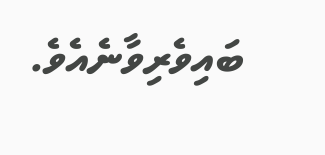ބައިވެރިވާނެއެވެ.